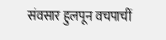संवसार हुलपून वचपाचीं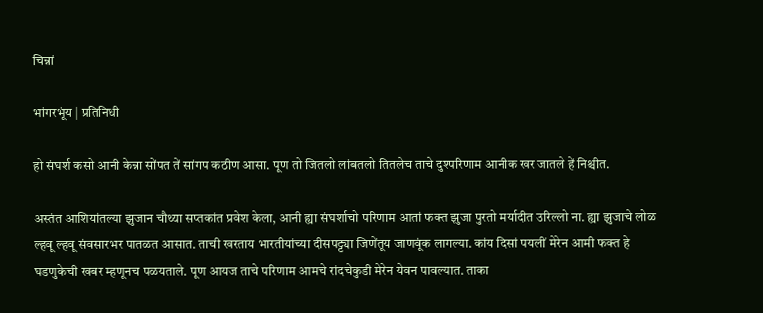चिन्नां

भांगरभूंय | प्रतिनिधी

हो संघर्श कसो आनी केन्ना सोंपत तें सांगप कठीण आसा. पूण तो जितलो लांबतलो तितलेच ताचे दुश्परिणाम आनीक खर जातले हें निश्चीत.

अस्तंत आशियांतल्या झुजान चौथ्या सप्तकांत प्रवेश केला, आनी ह्या संघर्शाचो परिणाम आतां फक्त झुजा पुरतो मर्यादीत उरिल्लो ना. ह्या झुजाचे लोळ ल्हवू ल्हवू संवसारभर पातळत आसात. ताची खरताय भारतीयांच्या दीसपट्ट्या जिणेंतूय जाणवूंक लागल्या. कांय दिसां पयलीं मेरेन आमी फक्त हे घडणुकेची खबर म्हणूनच पळयताले. पूण आयज ताचे परिणाम आमचे रांदचेकुडी मेरेन येवन पावल्यात. ताका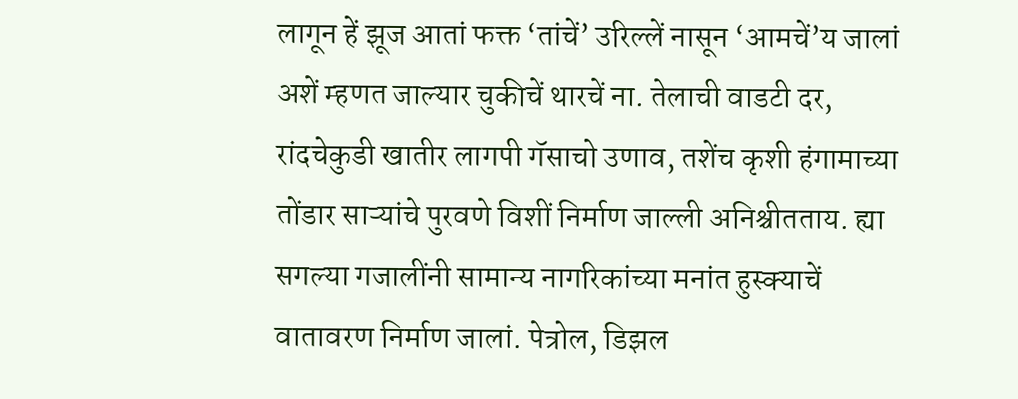लागून हें झूज आतां फक्त ‘तांचें’ उरिल्लें नासून ‘आमचें’य जालां अशें म्हणत जाल्यार चुकीचें थारचें ना. तेलाची वाडटी दर, रांदचेकुडी खातीर लागपी गॅसाचो उणाव, तशेंच कृशी हंगामाच्या तोंडार साऱ्यांचे पुरवणे विशीं निर्माण जाल्ली अनिश्चीतताय. ह्या सगल्या गजालींनी सामान्य नागरिकांच्या मनांत हुस्क्याचें वातावरण निर्माण जालां. पेत्रोल, डिझल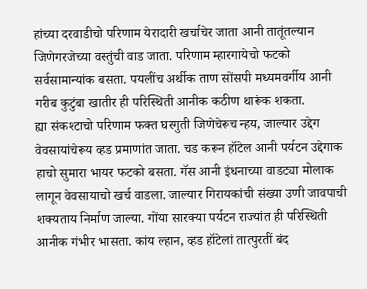हांच्या दरवाडीचो परिणाम येरादारी खर्चाचेर जाता आनी तातूंतल्यान जिणेगरजेच्या वस्तुंची वाड जाता. परिणाम म्हारगायेचो फटको सर्वसामान्यांक बसता. पयलींच अर्थीक ताण सोंसपी मध्यमवर्गीय आनी गरीब कुटुंबा खातीर ही परिस्थिती आनीक कठीण थारूंक शकता.
ह्या संकश्टाचो परिणाम फक्त घरगुती जिणेचेरूच न्हय, जाल्यार उद्देग वेवसायांचेरूय व्हड प्रमाणांत जाता. चड करून हॉटेल आनी पर्यटन उद्देगाक हाचो सुमारा भायर फटको बसता. गॅस आनी इंधनाच्या वाडट्या मोलाक लागून वेवसायाचो खर्च वाडला. जाल्यार गिरायकांची संख्या उणी जावपाची शक्यताय निर्माण जाल्या. गोंया सारक्या पर्यटन राज्यांत ही परिस्थिती आनीक गंभीर भासता. कांय ल्हान, व्हड हॉटेलां तात्पुरतीं बंद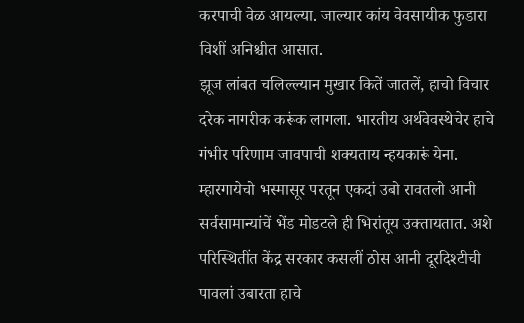करपाची वेळ आयल्या. जाल्यार कांय वेवसायीक फुडारा विशीं अनिश्चीत आसात.
झूज लांबत चलिल्ल्यान मुखार कितें जातलें, हाचो विचार दरेक नागरीक करूंक लागला. भारतीय अर्थवेवस्थेचेर हाचे गंभीर परिणाम जावपाची शक्यताय न्हयकारूं येना. म्हारगायेचो भस्मासूर परतून एकदां उबो रावतलो आनी सर्वसामान्यांचें भेंड मोडटले ही भिरांतूय उक्तायतात. अशे परिस्थितींत केंद्र सरकार कसलीं ठोस आनी दूरदिश्टीची पावलां उबारता हाचे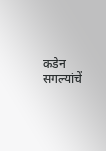कडेन सगल्यांचें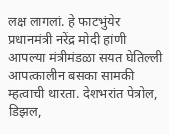लक्ष लागलां. हे फाटभुंयेर प्रधानमंत्री नरेंद्र मोदी हांणी आपल्या मंत्रीमंडळा सयत घेतिल्ली आपत्कालीन बसका सामकी म्हत्वाची थारता. देशभरांत पेत्रोल, डिझल,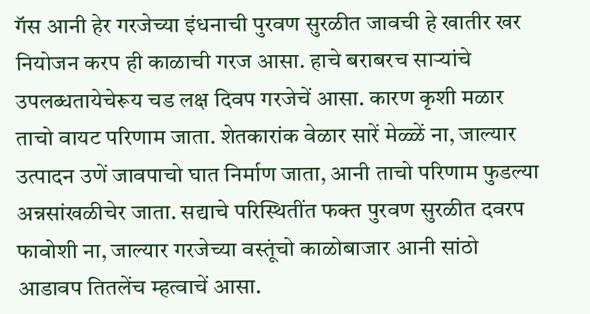गॅस आनी हेर गरजेच्या इंधनाची पुरवण सुरळीत जावची हे खातीर खर नियोजन करप ही काळाची गरज आसा. हाचे बराबरच साऱ्यांचे उपलब्धतायेचेरूय चड लक्ष दिवप गरजेचें आसा. कारण कृशी मळार ताचो वायट परिणाम जाता. शेतकारांक वेळार सारें मेळ्ळें ना, जाल्यार उत्पादन उणें जावपाचो घात निर्माण जाता, आनी ताचो परिणाम फुडल्या अन्नसांखळीचेर जाता. सद्याचे परिस्थितींत फक्त पुरवण सुरळीत दवरप फावोशी ना, जाल्यार गरजेच्या वस्तूंचो काळोबाजार आनी सांठो आडावप तितलेंच म्हत्वाचें आसा.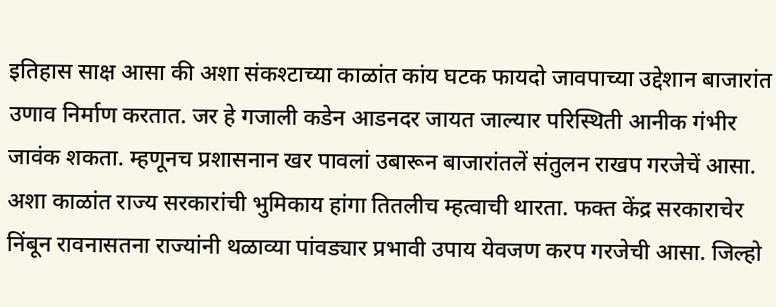इतिहास साक्ष आसा की अशा संकश्टाच्या काळांत कांय घटक फायदो जावपाच्या उद्देशान बाजारांत उणाव निर्माण करतात. जर हे गजाली कडेन आडनदर जायत जाल्यार परिस्थिती आनीक गंभीर जावंक शकता. म्हणूनच प्रशासनान खर पावलां उबारून बाजारांतलें संतुलन राखप गरजेचें आसा.
अशा काळांत राज्य सरकारांची भुमिकाय हांगा तितलीच म्हत्वाची थारता. फक्त केंद्र सरकाराचेर निंबून रावनासतना राज्यांनी थळाव्या पांवड्यार प्रभावी उपाय येवजण करप गरजेची आसा. जिल्हो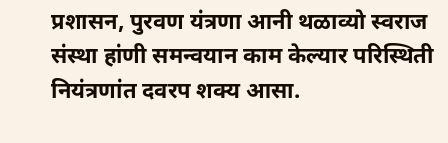प्रशासन, पुरवण यंत्रणा आनी थळाव्यो स्वराज संस्था हांणी समन्वयान काम केल्यार परिस्थिती नियंत्रणांत दवरप शक्य आसा.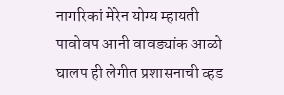नागरिकां मेरेन योग्य म्हायती पावोवप आनी वावड्यांक आळो घालप ही लेगीत प्रशासनाची व्हड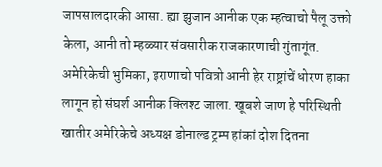जापसालदारकी आसा. ह्या झुजान आनीक एक म्हत्वाचो पैलू उक्तो केला, आनी तो म्हळ्यार संवसारीक राजकारणाची गुंतागूंत. अमेरिकेची भुमिका, इराणाचो पवित्रो आनी हेर राष्ट्रांचें धोरण हाका लागून हो संघर्श आनीक क्लिश्ट जाला. खूबशे जाण हे परिस्थिती खातीर अमेरिकेचे अध्यक्ष डोनाल्ड ट्रम्प हांकां दोश दितना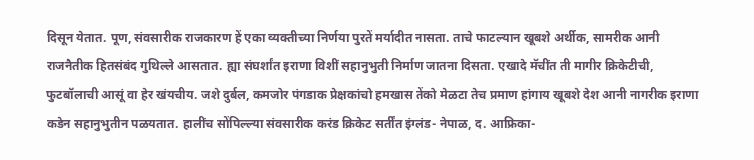दिसून येतात. पूण, संवसारीक राजकारण हें एका व्यक्तीच्या निर्णया पुरतें मर्यादीत नासता. ताचे फाटल्यान खूबशे अर्थीक, सामरीक आनी राजनैतीक हितसंबंद गुथिल्ले आसतात. ह्या संघर्शांत इराणा विशीं सहानुभुती निर्माण जातना दिसता. एखादे मॅचींत ती मागीर क्रिकेटीची, फुटबॉलाची आसूं वा हेर खंयचीय. जशे दुर्बल, कमजोर पंगडाक प्रेक्षकांचो हमखास तेंको मेळटा तेच प्रमाण हांगाय खूबशे देश आनी नागरीक इराणा कडेन सहानुभुतीन पळयतात. हालींच सोंपिल्ल्या संवसारीक करंड क्रिकेट सर्तींत इंग्लंड- नेपाळ, द. आफ्रिका-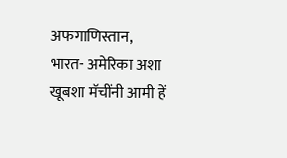अफगाणिस्तान, भारत- अमेरिका अशा खूबशा मॅचींनी आमी हें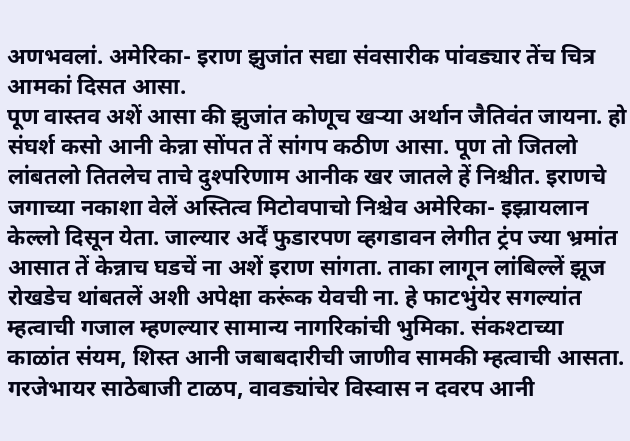अणभवलां. अमेरिका- इराण झुजांत सद्या संवसारीक पांवड्यार तेंच चित्र आमकां दिसत आसा.
पूण वास्तव अशें आसा की झुजांत कोणूच खऱ्या अर्थान जैतिवंत जायना. हो संघर्श कसो आनी केन्ना सोंपत तें सांगप कठीण आसा. पूण तो जितलो लांबतलो तितलेच ताचे दुश्परिणाम आनीक खर जातले हें निश्चीत. इराणचे जगाच्या नकाशा वेलें अस्तित्व मिटोवपाचो निश्चेव अमेरिका- इझ्रायलान केल्लो दिसून येता. जाल्यार अर्दें फुडारपण व्हगडावन लेगीत ट्रंप ज्या भ्रमांत आसात तें केन्नाच घडचें ना अशें इराण सांगता. ताका लागून लांबिल्लें झूज रोखडेच थांबतलें अशी अपेक्षा करूंक येवची ना. हे फाटभुंयेर सगल्यांत म्हत्वाची गजाल म्हणल्यार सामान्य नागरिकांची भुमिका. संकश्टाच्या काळांत संयम, शिस्त आनी जबाबदारीची जाणीव सामकी म्हत्वाची आसता. गरजेभायर साठेबाजी टाळप, वावड्यांचेर विस्वास न दवरप आनी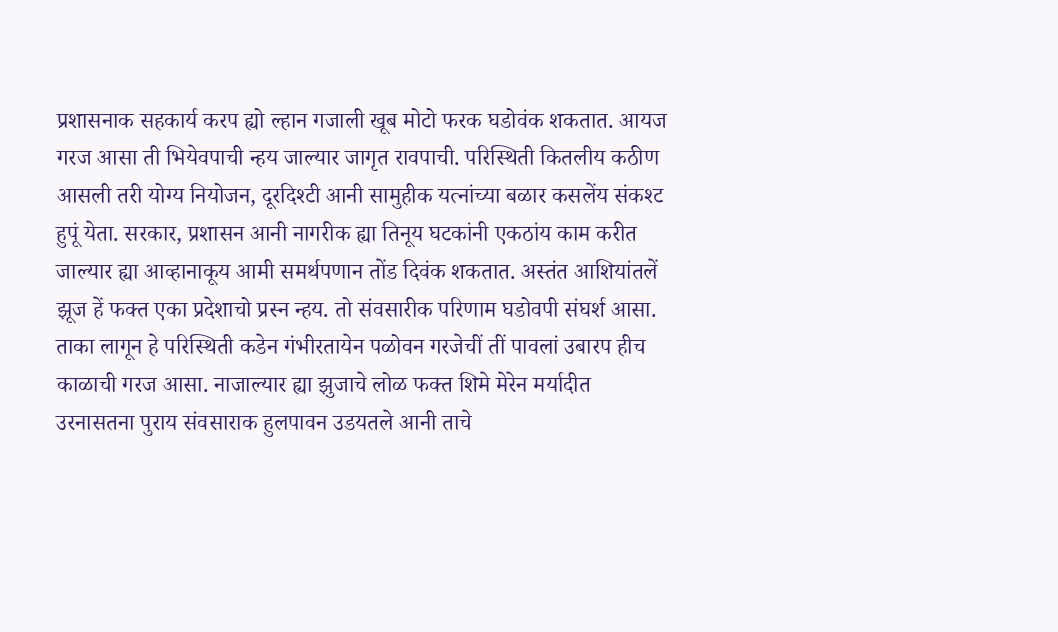प्रशासनाक सहकार्य करप ह्यो ल्हान गजाली खूब मोटो फरक घडोवंक शकतात. आयज गरज आसा ती भियेवपाची न्हय जाल्यार जागृत रावपाची. परिस्थिती कितलीय कठीण आसली तरी योग्य नियोजन, दूरदिश्टी आनी सामुहीक यत्नांच्या बळार कसलेंय संकश्ट हुपूं येता. सरकार, प्रशासन आनी नागरीक ह्या तिनूय घटकांनी एकठांय काम करीत जाल्यार ह्या आव्हानाकूय आमी समर्थपणान तोंड दिवंक शकतात. अस्तंत आशियांतलें झूज हें फक्त एका प्रदेशाचो प्रस्न न्हय. तो संवसारीक परिणाम घडोवपी संघर्श आसा. ताका लागून हे परिस्थिती कडेन गंभीरतायेन पळोवन गरजेचीं तीं पावलां उबारप हीच काळाची गरज आसा. नाजाल्यार ह्या झुजाचे लोळ फक्त शिमे मेरेन मर्यादीत उरनासतना पुराय संवसाराक हुलपावन उडयतले आनी ताचे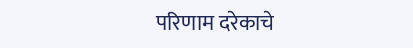परिणाम दरेकाचे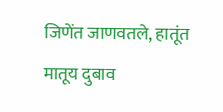जिणेंत जाणवतले, हातूंत मातूय दुबाव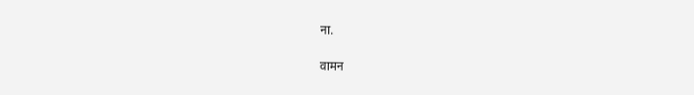ना.

वामन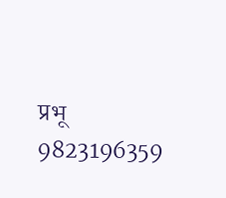प्रभू
9823196359